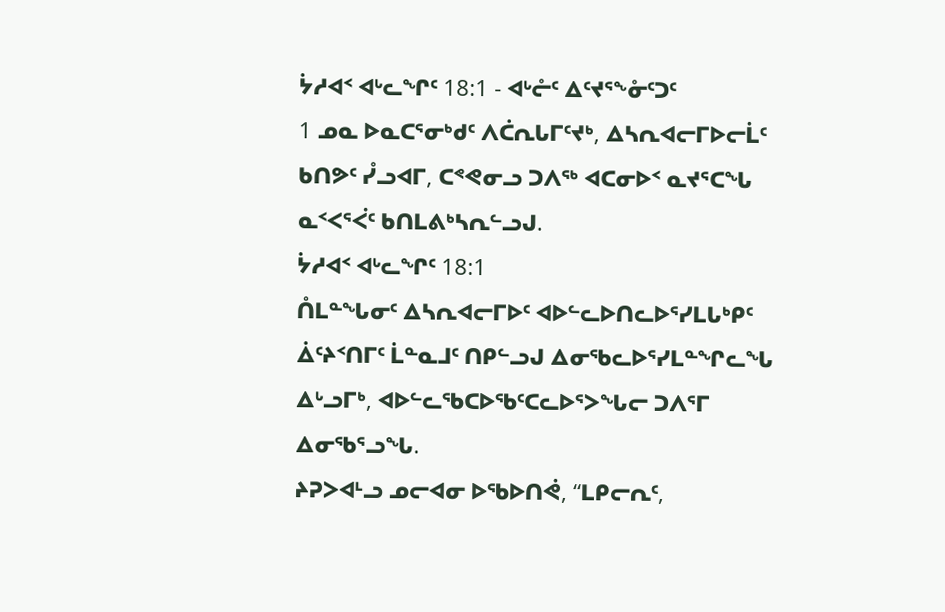ᔮᓱᐊᑉ ᐊᒡᓚᖏᑦ 18:1 - ᐊᒡᓔᑦ ᐃᑦᔪᕐᖕᓁᑦᑐᑦ
1 ᓄᓇ ᐅᓇᑕᕐᓂᒃᑯᑦ ᐱᑖᕆᒐᒥᑦᔪᒃ, ᐃᓴᕆᐊᓕᒥᐅᓕᒫᑦ ᑲᑎᕗᑦ ᓮᓗᐊᒥ, ᑕᕝᕙᓂᓗ ᑐᐱᖅ ᐊᑕᓂᐅᑉ ᓇᔪᕐᑕᖓ ᓇᑉᐸᕐᐹᑦ ᑲᑎᒪᕕᒃᓴᕆᓪᓗᒍ.
ᔮᓱᐊᑉ ᐊᒡᓚᖏᑦ 18:1
ᑍᒪᓐᖓᓂᑦ ᐃᓴᕆᐊᓕᒥᐅᑦ ᐊᐅᓪᓚᐅᑎᓚᐅᕐᓯᒪᒐᒃᑭᑦ ᐄᑦᔨᑉᑎᒥᑦ ᒫᓐᓇᒧᑦ ᑎᑭᓪᓗᒍ ᐃᓂᖃᓚᐅᕐᓯᒪᓐᖏᓚᖓ ᐃᒡᓗᒥᒃ, ᐊᐅᓪᓚᖃᑕᐅᖃᑦᑕᓚᐅᕐᐳᖓᓕ ᑐᐱᕐᒥ ᐃᓂᖃᕐᓗᖓ.
ᔨᕈᐳᐊᒻᓗ ᓄᓕᐊᓂ ᐅᖃᐅᑎᕚ, “ᒪᑭᓕᕆᑦ,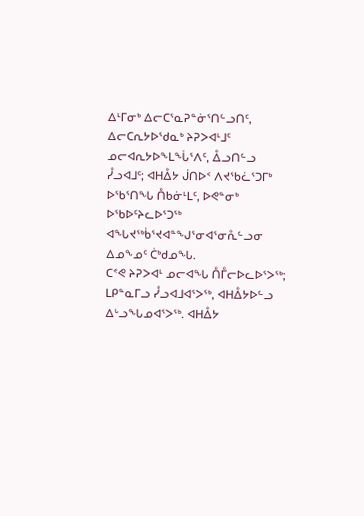ᐃᒻᒥᓂᒃ ᐃᓕᑕᕐᓇᕈᓐᓃᕐᑎᓪᓗᑎᑦ, ᐃᓕᑕᕆᔭᐅᖁᓇᒃ ᔨᕈᐳᐊᒻᒧᑦ ᓄᓕᐊᕆᔭᐅᖕᒪᖔᕐᐱᑦ, ᐂᓗᑎᓪᓗ ᓮᓗᐊᒧᑦ; ᐊᕼᐂᔭ ᒎᑎᐅᑉ ᐱᔪᖃᓛᕐᑐᒥᒃ ᐅᖃᕐᑎᖓ ᑍᑲᓃᒻᒪᑦ, ᐅᕙᓐᓂᒃ ᐅᖃᐅᑦᔨᓚᐅᕐᑐᖅ ᐊᖓᔪᖅᑳᕐᔪᐊᓐᖑᕐᓂᐊᕐᓂᕅᓪᓗᓂ ᐃᓄᖕᓄᑦ ᑖᒃᑯᓄᖓ.
ᑕᕝᕙ ᔨᕈᐳᐊᒻ ᓄᓕᐊᖓ ᑍᒤᓕᐅᓚᐅᕐᐳᖅ; ᒪᑭᓐᓇᒥᓗ ᓮᓗᐊᒧᐊᕐᐳᖅ, ᐊᕼᐂᔭᐅᓪᓗ ᐃᒡᓗᖓᓄᐊᕐᐳᖅ. ᐊᕼᐂᔭ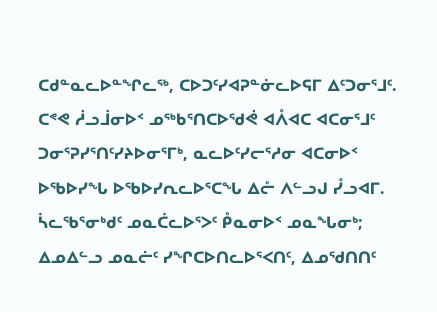ᑕᑯᓐᓇᓚᐅᓐᖏᓚᖅ, ᑕᐅᑐᑦᓯᐊᕈᓐᓃᓚᐅᕋᒥ ᐃᑦᑐᓂᕐᒧᑦ.
ᑕᕝᕙ ᓲᓗᒨᓂᐅᑉ ᓄᖅᑲᕐᑎᑕᐅᖁᕚ ᐊᐰᐊᑕ ᐊᑕᓂᕐᒧᑦ ᑐᓂᕐᕈᓯᕐᑎᑦᓯᔨᐅᓂᕐᒥᒃ, ᓇᓚᐅᑦᓯᓕᕐᓱᓂ ᐊᑕᓂᐅᑉ ᐅᖃᐅᓯᖓ ᐅᖃᐅᓯᕆᓚᐅᕐᑕᖓ ᐃᓔ ᐱᓪᓗᒍ ᓮᓗᐊᒥ.
ᓵᓚᖃᕐᓂᒃᑯᑦ ᓄᓇᑖᓚᐅᕐᐳᑦ ᑬᓇᓂᐅᑉ ᓄᓇᖓᓂᒃ; ᐃᓄᐃᓪᓗ ᓄᓇᓖᑦ ᓯᖏᑕᐅᑎᓚᐅᕐᐸᑎᑦ, ᐃᓄᖁᑎᑎᑦ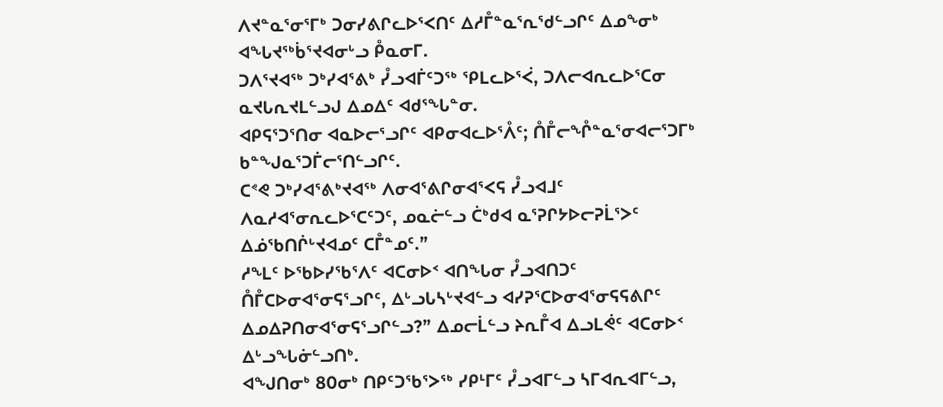ᐱᔪᓐᓇᕐᓂᕐᒥᒃ ᑐᓂᓯᕕᒋᓚᐅᕐᐸᑎᑦ ᐃᓱᒤᓐᓇᕐᕆᖁᓪᓗᒋᑦ ᐃᓄᖕᓂᒃ ᐊᖓᔪᖅᑳᕐᔪᐊᓂᒡᓗ ᑬᓇᓂᒥ.
ᑐᐱᕐᔪᐊᖅ ᑐᒃᓯᐊᕐᕕᒃ ᓮᓗᐊᒦᑦᑐᖅ ᕿᒪᓚᐅᕐᐹ, ᑐᐱᓕᐊᕆᓚᐅᕐᑕᓂ ᓇᔪᒐᕆᔪᒪᓪᓗᒍ ᐃᓄᐃᑦ ᐊᑯᕐᖓᓐᓂ.
ᐊᑭᕋᕐᑐᕐᑎᓂ ᐊᓇᐅᓕᕐᓗᒋᑦ ᐊᑭᓂᐊᓚᐅᕐᐰᑦ; ᑍᒤᓕᖕᒊᓐᓇᕐᓂᐊᓕᕐᑐᒥᒃ ᑲᓐᖑᓇᕐᑐᒦᓕᕐᑎᓪᓗᒋᑦ.
ᑕᕝᕙ ᑐᒃᓯᐊᕐᕕᒃᔪᐊᖅ ᐱᓂᐊᕐᕕᒋᓂᐊᕐᐸᕋ ᓮᓗᐊᒧᑦ ᐱᓇᓱᐊᕐᓂᕆᓚᐅᕐᑕᑦᑐᑦ, ᓄᓇᓖᓪᓗ ᑖᒃᑯᐊ ᓇᕐᕈᒋᔭᐅᓕᕈᒫᕐᐳᑦ ᐃᓅᖃᑎᒌᒡᔪᐊᓄᑦ ᑕᒤᓐᓄᑦ.”
ᓱᖕᒪᑦ ᐅᖃᐅᓯᖃᕐᐱᑦ ᐊᑕᓂᐅᑉ ᐊᑎᖓᓂ ᓮᓗᐊᑎᑐᑦ ᑍᒤᑕᐅᓂᐊᕐᓂᕋᕐᓗᒋᑦ, ᐃᒡᓗᒐᓴᒡᔪᐊᓪᓗ ᐊᓯᕈᕐᑕᐅᓂᐊᕐᓂᕋᕋᕕᒋᑦ ᐃᓄᐃᕈᑎᓂᐊᕐᓂᕋᕐᓗᒋᓪᓗ?” ᐃᓄᓕᒫᓪᓗ ᔨᕆᒤᐊ ᐃᓗᒪᕚᑦ ᐊᑕᓂᐅᑉ ᐃᒡᓗᖓᓃᓪᓗᑎᒃ.
ᐊᖑᑎᓂᒃ 80ᓂᒃ ᑎᑭᑦᑐᖃᕐᐳᖅ ᓯᑭᒻᒥᑦ ᓮᓗᐊᒥᓪᓗ ᓴᒥᐊᕆᐊᒥᓪᓗ,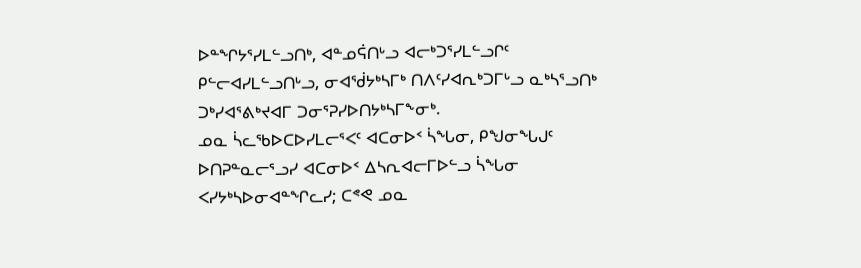ᐅᓐᖏᔭᕐᓯᒪᓪᓗᑎᒃ, ᐊᓐᓄᕌᑎᒡᓗ ᐊᓕᒃᑐᕐᓯᒪᓪᓗᒋᑦ ᑭᓪᓕᐊᓯᒪᓪᓗᑎᒡᓗ, ᓂᐊᖂᔭᒃᓴᒥᒃ ᑎᐱᑦᓯᐊᕆᒃᑐᒥᒡᓗ ᓇᒃᓴᕐᓗᑎᒃ ᑐᒃᓯᐊᕐᕕᒃᔪᐊᒥ ᑐᓂᕐᕈᓯᐅᑎᔭᒃᓴᒥᖕᓂᒃ.
ᓄᓇ ᓵᓚᖃᐅᑕᐅᓯᒪᓕᕐᐸᑦ ᐊᑕᓂᐅᑉ ᓵᖓᓂ, ᑭᖑᓂᖓᒍᑦ ᐅᑎᕈᓐᓇᓕᕐᓗᓯ ᐊᑕᓂᐅᑉ ᐃᓴᕆᐊᓕᒥᐅᓪᓗ ᓵᖓᓂ ᐸᓯᔭᒃᓴᐅᓂᐊᓐᖏᓚᓯ; ᑕᕝᕙ ᓄᓇ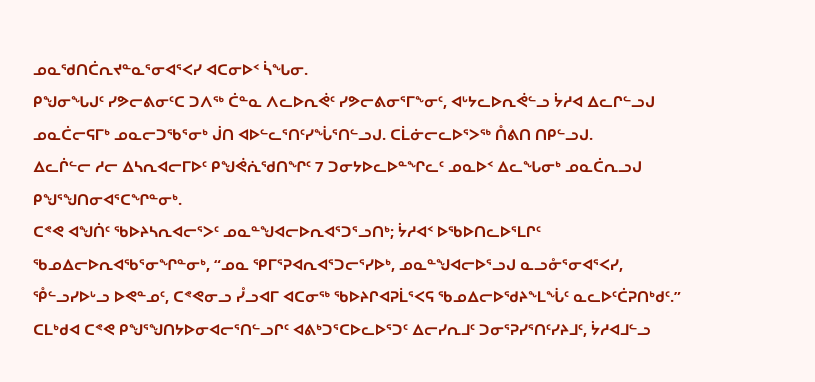ᓄᓇᖁᑎᑖᕆᔪᓐᓇᕐᓂᐊᕐᐸᓯ ᐊᑕᓂᐅᑉ ᓵᖓᓂ.
ᑭᖑᓂᖓᒍᑦ ᓯᕗᓕᕕᓂᑦᑕ ᑐᐱᖅ ᑖᓐᓇ ᐱᓚᐅᕆᕚᑦ ᓯᕗᓕᕕᓂᕐᒥᖕᓂᑦ, ᐊᒡᔭᓚᐅᕆᕚᓪᓗ ᔮᓱᐊ ᐃᓚᒋᓪᓗᒍ ᓄᓇᑖᓕᕋᒥᒃ ᓄᓇᓕᑐᖃᕐᓂᒃ ᒎᑎ ᐊᐅᓪᓚᕐᑎᑦᓯᖔᕐᑎᓪᓗᒍ. ᑕᒫᓃᓕᓚᐅᕐᐳᖅ ᑍᕕᑎ ᑎᑭᓪᓗᒍ.
ᐃᓚᒌᓪᓕ ᓱᓕ ᐃᓴᕆᐊᓕᒥᐅᑦ ᑭᖑᕚᕇᖁᑎᖏᑦ 7 ᑐᓂᔭᐅᓚᐅᓐᖏᓚᑦ ᓄᓇᐅᑉ ᐃᓚᖓᓂᒃ ᓄᓇᑖᕆᓗᒍ ᑭᖑᕐᖑᑎᓂᐊᕐᑕᖏᓐᓂᒃ.
ᑕᕝᕙ ᐊᖑᑏᑦ ᖃᐅᔨᓴᕆᐊᓕᕐᐳᑦ ᓄᓇᓐᖑᐊᓕᐅᕆᐊᕐᑐᕐᓗᑎᒃ; ᔮᓱᐊᑉ ᐅᖃᐅᑎᓚᐅᕐᒪᒋᑦ ᖃᓄᐃᓕᐅᕆᐊᖃᕐᓂᖏᓐᓂᒃ, “ᓄᓇ ᕿᒥᕐᕈᐊᕆᐊᕐᑐᓕᕐᓯᐅᒃ, ᓄᓇᓐᖑᐊᓕᐅᕐᓗᒍ ᓇᓗᓁᕐᓂᐊᕐᐸᓯ, ᕾᓪᓗᓯᐅᒡᓗ ᐅᕙᓐᓄᑦ, ᑕᕝᕙᓂᓗ ᓮᓗᐊᒥ ᐊᑕᓂᖅ ᖃᐅᔨᒋᐊᕈᒫᕐᐸᕋ ᖃᓄᐃᓕᐅᖁᔨᖕᒪᖔᑦ ᓇᓚᐅᑦᑖᕈᑎᒃᑯᑦ.”
ᑕᒪᒃᑯᐊ ᑕᕝᕙ ᑭᖑᕐᖑᑎᔭᐅᓂᐊᓕᕐᑎᓪᓗᒋᑦ ᐊᕕᒃᑐᕐᑕᐅᓚᐅᕐᑐᑦ ᐃᓕᓯᕆᒧᑦ ᑐᓂᕐᕈᓯᕐᑎᑦᓯᔨᒧᑦ, ᔮᓱᐊᒧᓪᓗ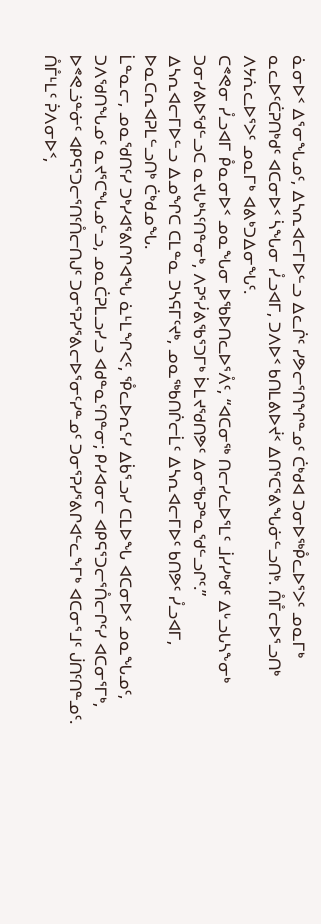ᓈᓂᐅᑉ ᐃᕐᓂᖓᓄᑦ, ᐃᓴᕆᐊᓕᒥᐅᓪᓗ ᐃᓚᒌᑦ ᓯᕗᓕᕐᑎᖏᓐᓄᑦ ᑖᒃᑯᐊ ᑐᓂᐅᖅᑬᓚᐅᕐᐳᑦ ᓄᓇᒥᒃ ᓇᓚᐅᑦᑖᕈᑎᒃᑯᑦ ᐊᑕᓂᐅᑉ ᓵᖓᓂ ᓮᓗᐊᒥ, ᑐᐱᐅᑉ ᑲᑎᒪᕕᐅᔫᑉ ᐃᑎᕐᑕᕐᕕᖓᓃᓪᓗᑎᒃ. ᑍᒤᓕᐅᕐᓗᑎᒃ ᐱᔭᕇᓚᐅᕐᐳᑦ ᓄᓇᒥᒃ ᐊᕕᒃᑐᐃᓂᖓᑦ.
ᑕᕝᕙᓂ ᓮᓗᐊᒥ ᑬᓇᓂᐅᑉ ᓄᓇᖓᓂ ᐅᖃᐅᑎᓚᐅᕐᐰᑦ, “ᐊᑕᓂᖅ ᑎᓕᓯᓚᐅᕐᒪᑦ ᒨᓯᓯᒃᑯᑦ ᐃᒡᓗᒐᓴᖕᓂᒃ ᑐᓂᓯᕕᐅᖁᓪᓗᑕ ᓇᔪᒐᒃᓴᑦᑎᓐᓂᒃ, ᐱᕈᕐᓰᕕᖃᕐᑐᒥᒃ ᐆᒪᔪᖁᑎᕗᑦ ᐃᓂᖃᕈᓐᓇᖁᓪᓗᒋᑦ.”
ᐃᓴᕆᐊᓕᒥᐅᓪᓗ ᐃᓄᖏᑕ ᑕᒪᓐᓇ ᑐᓴᕋᒥᑦᔪᒃ, ᓄᓇᖅᑲᑎᒌᓕᒫᑦ ᐃᓴᕆᐊᓕᒥᐅᑦ ᑲᑎᕗᑦ ᓮᓗᐊᒥ, ᐅᓇᑕᕆᐊᕈᒪᓪᓗᑎᒃ ᑖᒃᑯᓄᖓ.
ᒫᓐᓇᓕ, ᓄᓇᖁᑎᑦᓯ ᑐᒃᓯᐊᕐᕕᒋᒋᐊᖓ ᓈᒻᒪᖏᐸᑦ, ᕾᓚᐅᕆᑦᓯ ᐃᑳᕐᓗᓯ ᑕᒪᐅᖓ ᐊᑕᓂᐅᑉ ᓄᓇᖓᓄᑦ, ᑐᐱᖁᑎᖓᓄᑦ ᓇᔪᕐᑕᖓᓄᓪᓗ, ᓄᓇᑖᕈᒪᓗᓯᓗ ᐊᑯᓐᓇᑦᑎᓐᓂ; ᑭᓯᐊᓂᓕ ᐊᑭᕋᕐᑐᓕᕐᑍᓕᒋᑦᓯ ᐊᑕᓂᕐᒥᒃ, ᐅᕝᕙᓘᓐᓃᑦ ᐊᑭᕋᕐᑐᓕᕐᑎᑦᑍᓕᑎᒍᑦ ᑐᓂᕐᕈᓯᕐᕕᓕᐅᕐᓂᑦᓯᓐᓄᑦ ᑐᓂᕐᕈᓯᕐᕕᒋᐊᓪᓚᖕᒥᒃ ᐊᑕᓂᕐᒧᑦ ᒎᑎᑦᑎᓐᓄᑦ.
ᑍᒤᒻᒪᑦ ᕉᐱᓂᐅᑉ,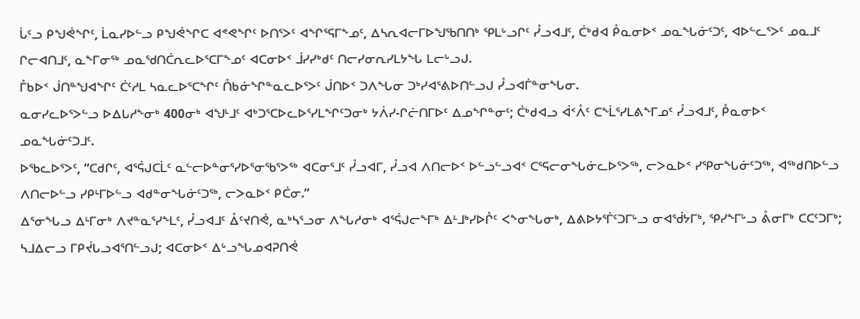ᒑᑦᓗ ᑭᖑᕚᖏᑦ, ᒫᓇᓯᐅᓪᓗ ᑭᖑᕚᖏᑕ ᐊᕝᕙᖏᑦ ᐅᑎᕐᐳᑦ ᐊᖏᕐᕋᒥᖕᓄᑦ, ᐃᓴᕆᐊᓕᒥᐅᖑᖃᑎᑎᒃ ᕿᒪᒡᓗᒋᑦ ᓮᓗᐊᒧᑦ, ᑖᒃᑯᐊ ᑬᓇᓂᐅᑉ ᓄᓇᖓᓃᑦᑐᑦ, ᐊᐅᓪᓚᕐᐳᑦ ᓄᓇᒧᑦ ᒋᓕᐊᑎᒧᑦ, ᓇᖕᒥᓂᖅ ᓄᓇᖁᑎᑖᕆᓚᐅᕐᑕᒥᖕᓄᑦ ᐊᑕᓂᐅᑉ ᒨᓯᓯᒃᑯᑦ ᑎᓕᓯᓂᕆᓯᒪᔭᖓ ᒪᓕᒡᓗᒍ.
ᒤᑲᐅᑉ ᒎᑎᓐᖑᐊᖏᑦ ᑖᑦᓱᒪ ᓴᓇᓚᐅᕐᑕᖏᑦ ᑍᑲᓃᖏᓐᓇᓚᐅᕐᐳᑦ ᒎᑎᐅᑉ ᑐᐱᖓᓂ ᑐᒃᓯᐊᕐᕕᐅᑎᓪᓗᒍ ᓮᓗᐊᒦᓐᓂᖓᓂ.
ᓇᓂᓯᓚᐅᕐᐳᓪᓗ ᐅᐃᒐᓱᖕᓂᒃ 400ᓂᒃ ᐊᖑᒻᒧᑦ ᐊᒃᑐᕐᑕᐅᓚᐅᕐᓯᒪᖏᑦᑐᓂᒃ ᔭᐲᓯ-ᒋᓖᑎᒥᐅᑦ ᐃᓄᖏᓐᓂᑦ; ᑖᒃᑯᐊᓗ ᐋᑉᐰᑦ ᑕᖕᒫᕐᓯᒪᕕᖕᒥᓄᑦ ᓮᓗᐊᒧᑦ, ᑬᓇᓂᐅᑉ ᓄᓇᖓᓃᑦᑐᒧᑦ.
ᐅᖃᓚᐅᕐᐳᑦ, “ᑕᑯᒋᑦ, ᐊᕐᕌᒍᑕᒫᑦ ᓇᓪᓕᐅᓐᓂᕐᓯᐅᕐᓂᖃᕐᐳᖅ ᐊᑕᓂᕐᒧᑦ ᓮᓗᐊᒥ, ᓮᓗᐊ ᐱᑎᓕᐅᑉ ᐅᓪᓗᓪᓗᐊᑉ ᑕᕐᕋᓕᓂᖓᓃᓚᐅᕐᐳᖅ, ᓕᐳᓇᐅᑉ ᓯᕿᓂᖓᓃᑦᑐᖅ, ᐊᖅᑯᑎᐅᓪᓗ ᐱᑎᓕᐅᓪᓗ ᓯᑭᒻᒥᐅᓪᓗ ᐊᑯᓐᓂᖓᓃᑦᑐᖅ, ᓕᐳᓇᐅᑉ ᑭᑖᓂ.”
ᐃᕐᓂᖓᓗ ᐃᒻᒥᓂᒃ ᐱᔪᓐᓇᕐᓯᖕᒪᑦ, ᓮᓗᐊᒧᑦ ᐂᑦᔪᑎᕚ, ᓇᒃᓴᕐᓗᓂ ᐱᖓᓱᓂᒃ ᐊᕐᕌᒍᓕᖕᒥᒃ ᐃᒻᒧᒃᓯᐅᒊᑦ ᐸᖕᓂᖓᓂᒃ, ᐃᕕᐅᔭᕐᒦᑦᑐᒥᒡᓗ ᓂᐊᖂᔭᒥᒃ, ᕿᓯᖕᒥᒡᓗ ᕔᓂᒥᒃ ᑕᑕᑦᑐᒥᒃ; ᓴᒧᐃᓕᓗ ᒥᑭᔫᒐᓗᐊᕐᑎᓪᓗᒍ; ᐊᑕᓂᐅᑉ ᐃᒡᓗᖓᓄᐊᕈᑎᕚ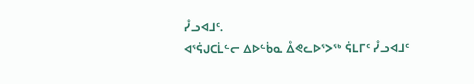ᓮᓗᐊᒧᑦ.
ᐊᕐᕌᒍᑕᒫᓪᓕ ᐃᐅᓪᑳᓇ ᐂᕙᓚᐅᕐᐳᖅ ᕌᒪᒥᑦ ᓮᓗᐊᒧᑦ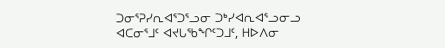ᑐᓂᕐᕈᓯᕆᐊᕐᑐᕐᓗᓂ ᑐᒃᓯᐊᕆᐊᕐᓗᓂᓗ ᐊᑕᓂᕐᒧᑦ ᐊᔪᒐᖃᖏᑦᑐᒧᑦ, ᕼᐅᐱᓂ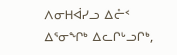ᐱᓂᕼᐋᓯᓗ ᐃᓔᑉ ᐃᕐᓂᖏᒃ ᐃᓚᒋᒡᓗᒋᒃ,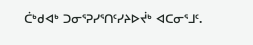ᑖᒃᑯᐊᒃ ᑐᓂᕐᕈᓯᕐᑎᑦᓯᔨᐅᔫᒃ ᐊᑕᓂᕐᒧᑦ.